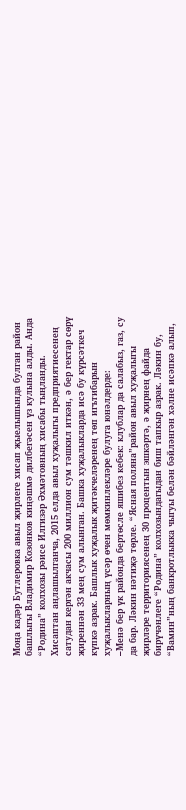Моңа кадәр Бутлеровка авыл җирлеге хисап җыелышында булган район башлыгы Владимир Козонков киңәшмә дилбегәсен үз кулына алды. Анда “Родина” колхозы рәисе Илгизәр Әхмәтовның хисабы тыңланды. Хисаптан аңлашылганча, 2015 елда авыл хуҗалыгы предприятиесенең сатудан кергән акчасы 200 миллион сум тәшкил иткән, ә бер гектар сөрү җиреннән 33 мең сум алынган. Башка хуҗалыкларда исә бу күрсәткеч күпкә азрак. Башлык хуҗалык җитәкчеләренең төп игътибарын хуҗалыкларның үсәр өчен мөмкинлекләре булуга юнәлдерде:
–Менә бер үк районда бертөсле яшибез кебек: клублар да салабыз, газ, су да бар. Ләкин нәтиҗә төрле. “Ясная поляна”район авыл хуҗалыгы җирләре территориясенең 30 процентын эшкәртә, ә җирнең файда бирүчәнлеге “Родина” колхозындагыдан биш тапкыр азрак. Ләкин бу, “Вамин”ның банкротлыкка чыгуы белән бәйләнгән хәлне исәпкә алып,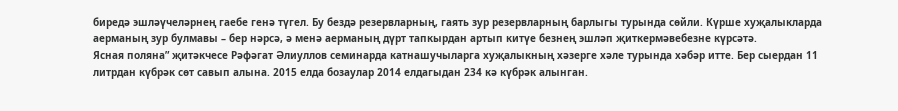биредә эшләүчеләрнең гаебе генә түгел. Бу бездә резервларның, гаять зур резервларның барлыгы турында сөйли. Күрше хуҗалыкларда аерманың зур булмавы – бер нәрсә, ә менә аерманың дүрт тапкырдан артып китүе безнең эшләп җиткермәвебезне күрсәтә.
Ясная поляна” җитәкчесе Рәфәгат Әлиуллов семинарда катнашучыларга хуҗалыкның хәзерге хәле турында хәбәр итте. Бер сыердан 11 литрдан күбрәк сөт савып алына. 2015 елда бозаулар 2014 елдагыдан 234 кә күбрәк алынган.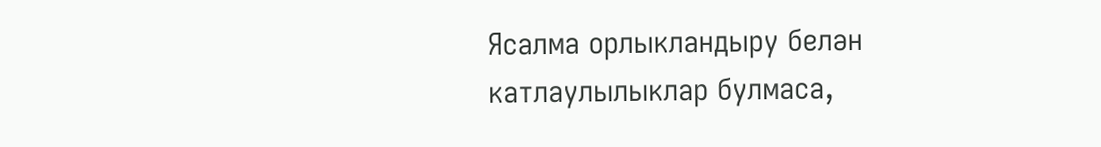Ясалма орлыкландыру белән катлаулылыклар булмаса,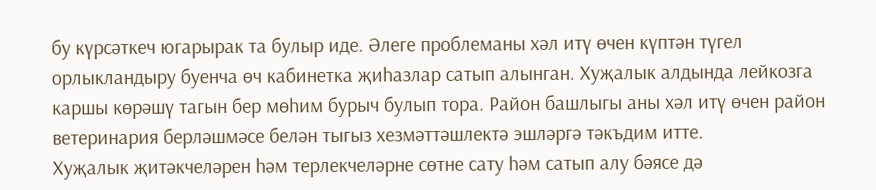бу күрсәткеч югарырак та булыр иде. Әлеге проблеманы хәл итү өчен күптән түгел орлыкландыру буенча өч кабинетка җиһазлар сатып алынган. Хуҗалык алдында лейкозга каршы көрәшү тагын бер мөһим бурыч булып тора. Район башлыгы аны хәл итү өчен район ветеринария берләшмәсе белән тыгыз хезмәттәшлектә эшләргә тәкъдим итте.
Хуҗалык җитәкчеләрен һәм терлекчеләрне сөтне сату һәм сатып алу бәясе дә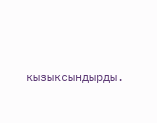кызыксындырды.